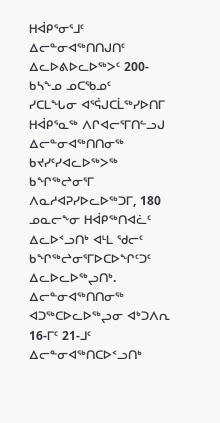ᕼᐋᑭᕐᓂᕐᒧᑦ ᐃᓕᓐᓂᐊᖅᑎᑎᒍᑎᑦ ᐃᓚᐅᕕᐅᓚᐅᖅᐳᑦ 200-ᑲᓴᖕᓄ ᓄᑕᖃᓄᑦ
ᓯᑕᒪᖓᓂ ᐊᕐᕌᒍᑕᒫᖅᓯᐅᑎᒥ ᕼᐋᑭᕐᓇᖅ ᐱᒋᐊᓕᕐᒥᑎᓪᓗᒍ ᐃᓕᓐᓂᐊᖅᑎᑎᓂᖅ ᑲᔪᓯᑦᓯᐊᓚᐅᖅᐳᖅ ᑲᖏᖅᖠᓂᕐᒥ ᐱᓇᓱᐊᕈᓯᐅᓚᐅᖅᑐᒥ, 180 ᓄᓇᓕᖕᓂ ᕼᐋᑭᖅᑎᐊᓛᑦ ᐃᓚᐅᑉᓗᑎᒃ ᐊᒻᒪ ᖁᓕᑦ ᑲᖏᖅᖠᓂᕐᒥᐅᑕᐅᖏᑦᑐᑦ ᐃᓚᐅᓚᐅᖅᖢᑎᒃ.
ᐃᓕᓐᓂᐊᖅᑎᑎᓂᖅ ᐊᑐᖅᑕᐅᓚᐅᖅᖢᓂ ᐊᒃᑐᐱᕆ 16-ᒥᑦ 21-ᒧᑦ ᐃᓕᓐᓂᐊᖅᑎᑕᐅᑉᓗᑎᒃ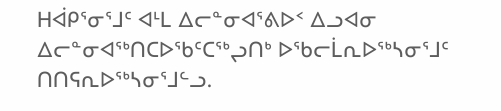ᕼᐋᑭᕐᓂᕐᒧᑦ ᐊᒻᒪ ᐃᓕᓐᓂᐊᕐᕕᐅᑉ ᐃᓗᐊᓂ ᐃᓕᓐᓂᐊᖅᑎᑕᐅᖃᑦᑕᖅᖢᑎᒃ ᐅᖃᓕᒫᕆᐅᖅᓴᓂᕐᒧᑦ ᑎᑎᕋᕆᐅᖅᓴᓂᕐᒧᓪᓗ.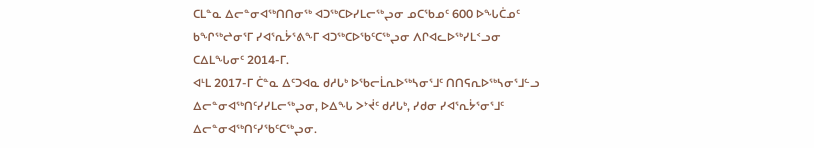ᑕᒪᓐᓇ ᐃᓕᓐᓂᐊᖅᑎᑎᓂᖅ ᐊᑐᖅᑕᐅᓯᒪᓕᖅᖢᓂ ᓄᑕᖃᓄᑦ 600 ᐅᖓᑖᓄᑦ ᑲᖏᖅᖠᓂᕐᒥ ᓯᐊᕐᕆᔮᕐᕕᖕᒥ ᐊᑐᖅᑕᐅᖃᑦᑕᖅᖢᓂ ᐱᒋᐊᓚᐅᖅᓯᒪᑉᓗᓂ ᑕᐃᒪᖓᓂᑦ 2014-ᒥ.
ᐊᒻᒪ 2017-ᒥ ᑖᓐᓇ ᐃᑦᑐᐊᓇ ᑯᓱᒐᒃ ᐅᖃᓕᒫᕆᐅᖅᓴᓂᕐᒧᑦ ᑎᑎᕋᕆᐅᖅᓴᓂᕐᒧᓪᓗ ᐃᓕᓐᓂᐊᖅᑎᑦᓯᓯᒪᓕᖅᖢᓂ, ᐅᐃᖓ ᐳᔾᔫᑦ ᑯᓱᒐᒃ, ᓯᑯᓂ ᓯᐊᕐᕆᔮᕐᓂᕐᒧᑦ ᐃᓕᓐᓂᐊᖅᑎᑦᓯᖃᑦᑕᖅᖢᓂ.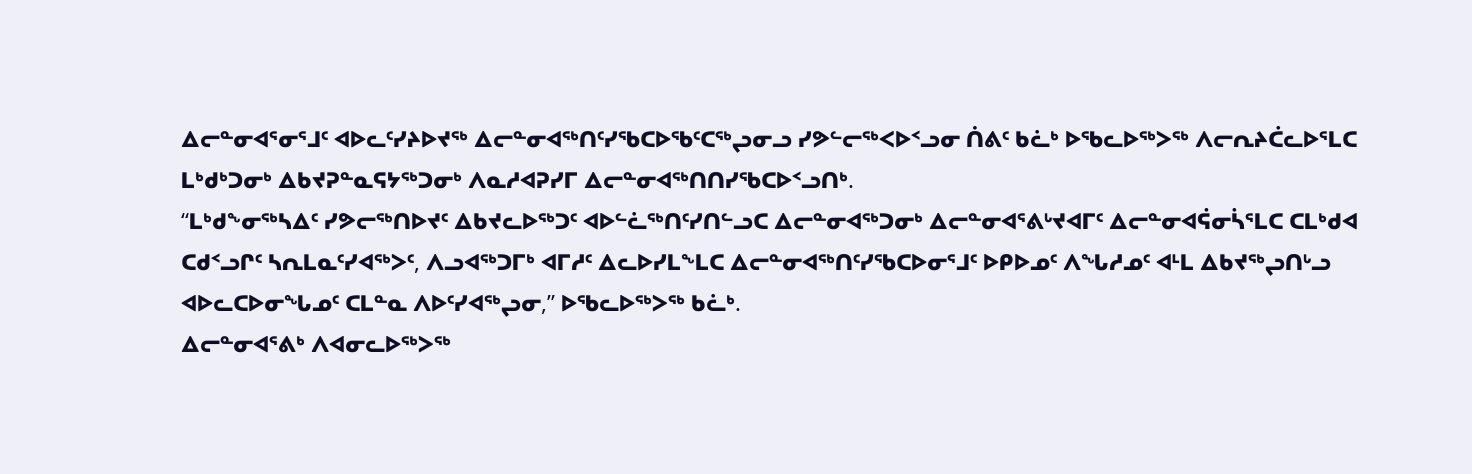ᐃᓕᓐᓂᐊᕐᓂᕐᒧᑦ ᐊᐅᓚᑦᓯᔨᐅᔪᖅ ᐃᓕᓐᓂᐊᖅᑎᑦᓯᖃᑕᐅᖃᑦᑕᖅᖢᓂᓗ ᓯᕗᓪᓕᖅᐸᐅᑉᓗᓂ ᑏᕕᑦ ᑲᓛᒃ ᐅᖃᓚᐅᖅᐳᖅ ᐱᓕᕆᔨᑖᓚᐅᕐᒪᑕ ᒪᒃᑯᒃᑐᓂᒃ ᐃᑲᔪᕈᓐᓇᕋᔭᖅᑐᓂᒃ ᐱᓇᓱᐊᕈᓯᒥ ᐃᓕᓐᓂᐊᖅᑎᑎᓯᖃᑕᐅᑉᓗᑎᒃ.
“ᒪᒃᑯᖕᓂᖅᓴᐃᑦ ᓯᕗᓕᖅᑎᐅᔪᑦ ᐃᑲᔪᓚᐅᖅᑐᑦ ᐊᐅᓪᓛᖅᑎᑦᓯᑎᓪᓗᑕ ᐃᓕᓐᓂᐊᖅᑐᓂᒃ ᐃᓕᓐᓂᐊᕐᕕᒡᔪᐊᒥᑦ ᐃᓕᓐᓂᐊᕌᓂᓵᕐᒪᑕ ᑕᒪᒃᑯᐊ ᑕᑯᑉᓗᒋᑦ ᓴᕆᒪᓇᑦᓯᐊᖅᐳᑦ, ᐱᓗᐊᖅᑐᒥᒃ ᐊᒥᓱᑦ ᐃᓚᐅᓯᒪᖕᒪᑕ ᐃᓕᓐᓂᐊᖅᑎᑦᓯᖃᑕᐅᓂᕐᒧᑦ ᐅᑭᐅᓄᑦ ᐱᖓᓱᓄᑦ ᐊᒻᒪ ᐃᑲᔪᖅᖢᑎᒡᓗ ᐊᐅᓚᑕᐅᓂᖓᓄᑦ ᑕᒪᓐᓇ ᐱᐅᑦᓯᐊᖅᖢᓂ,” ᐅᖃᓚᐅᖅᐳᖅ ᑲᓛᒃ.
ᐃᓕᓐᓂᐊᕐᕕᒃ ᐱᐊᓂᓚᐅᖅᐳᖅ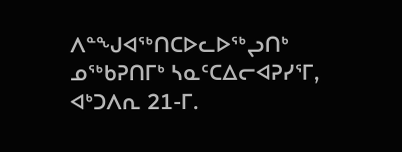ᐱᓐᖑᐊᖅᑎᑕᐅᓚᐅᖅᖢᑎᒃ ᓄᖅᑲᕈᑎᒥᒃ ᓴᓇᑦᑕᐃᓕᐊᕈᓯᕐᒥ, ᐊᒃᑐᐱᕆ 21-ᒥ.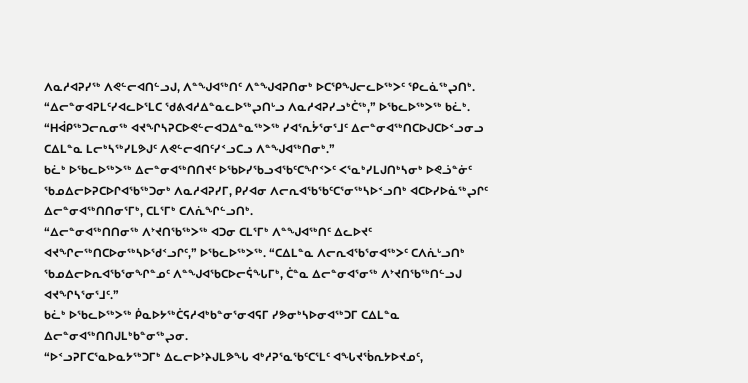ᐱᓇᓱᐊᕈᓯᖅ ᐱᕙᓪᓕᐊᑎᓪᓗᒍ, ᐱᓐᖑᐊᖅᑎᑦ ᐱᓐᖑᐊᕈᑎᓂᒃ ᐅᑕᕿᖑᓕᓚᐅᖅᐳᑦ ᕿᓚᓈᖅᖢᑎᒃ.
“ᐃᓕᓐᓂᐊᕈᒪᑦᓯᐊᓚᐅᕐᒪᑕ ᖁᕕᐊᓱᐃᓐᓇᓚᐅᖅᖢᑎᒡᓗ ᐱᓇᓱᐊᕈᓯᓗᒃᑖᖅ,” ᐅᖃᓚᐅᖅᐳᖅ ᑲᓛᒃ.
“ᕼᐋᑭᖅᑐᓕᕆᓂᖅ ᐊᔪᖏᓴᕈᑕᐅᕙᓪᓕᐊᑐᐃᓐᓇᖅᐳᖅ ᓯᐊᕐᕆᔮᕐᓂᕐᒧᑦ ᐃᓕᓐᓂᐊᖅᑎᑕᐅᒍᑕᐅᑉᓗᓂᓗ ᑕᐃᒪᓐᓇ ᒪᓕᒃᓴᖅᓯᒪᕗᒍᑦ ᐱᕙᓪᓕᐊᑎᑦᓯᑉᓗᑕᓗ ᐱᓐᖑᐊᖅᑎᓂᒃ.”
ᑲᓛᒃ ᐅᖃᓚᐅᖅᐳᖅ ᐃᓕᓐᓂᐊᖅᑎᑎᔪᑦ ᐅᖃᐅᓯᖃᓗᐊᖃᑦᑕᖏᑉᐳᑦ ᐸᕐᓇᒃᓯᒪᒍᑎᒃᓴᓂᒃ ᐅᕙᓘᓐᓃᑦ ᖃᓄᐃᓕᐅᕈᑕᐅᒋᐊᖃᖅᑐᓂᒃ ᐱᓇᓱᐊᕈᓯᒥ, ᑭᓯᐊᓂ ᐱᓕᕆᐊᖃᖃᑦᑕᕐᓂᖅᓴᐅᑉᓗᑎᒃ ᐊᑕᐅᓯᐅᓈᖅᖢᒋᑦ ᐃᓕᓐᓂᐊᖅᑎᑎᓂᕐᒥᒃ, ᑕᒪᕐᒥᒃ ᑕᐱᕇᖏᓪᓗᑎᒃ.
“ᐃᓕᓐᓂᐊᖅᑎᑎᓂᖅ ᐱᔾᔪᑎᖃᖅᐳᖅ ᐊᑐᓂ ᑕᒪᕐᒥᒃ ᐱᓐᖑᐊᖅᑎᑦ ᐃᓚᐅᔪᑦ ᐊᔪᖏᓕᖅᑎᑕᐅᓂᖅᓴᐅᖁᑉᓗᒋᑦ,” ᐅᖃᓚᐅᖅᐳᖅ. “ᑕᐃᒪᓐᓇ ᐱᓕᕆᐊᖃᕐᓂᐊᖅᐳᑦ ᑕᐱᕇᒡᓗᑎᒃ ᖃᓄᐃᓕᐅᕆᐊᖃᕐᓂᖏᓐᓄᑦ ᐱᓐᖑᐊᖃᑕᐅᓕᕌᖓᒥᒃ, ᑖᓐᓇ ᐃᓕᓐᓂᐊᕐᓂᖅ ᐱᔾᔪᑎᖃᖅᑎᓪᓗᒍ ᐊᔪᖏᓴᕐᓂᕐᒧᑦ.”
ᑲᓛᒃ ᐅᖃᓚᐅᖅᐳᖅ ᑮᓇᐅᔭᖅᑖᕋᓱᐊᒃᑲᓐᓂᕐᓂᐊᕋᒥ ᓯᕗᓂᒃᓴᐅᓂᐊᖅᑐᒥ ᑕᐃᒪᓐᓇ ᐃᓕᓐᓂᐊᖅᑎᑎᒍᒪᒃᑲᓐᓂᖅᖢᓂ.
“ᐅᑉᓗᕈᒥᑕᕐᓇᐅᓇᔭᖅᑐᒥᒃ ᐃᓚᓕᐅᔾᔨᒍᒪᕗᖓ ᐊᒃᓱᕈᕐᓇᖃᑦᑕᕐᒪᑦ ᐊᖓᔪᖄᕆᔭᐅᔪᓄᑦ,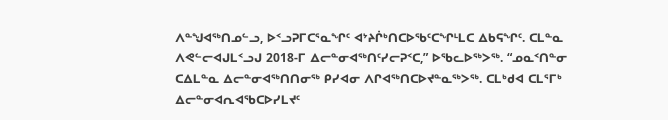ᐱᓐᖑᐊᖅᑎᓄᓪᓗ, ᐅᑉᓗᕈᒥᑕᕐᓇᖏᑦ ᐊᔾᔨᒌᒃᑎᑕᐅᖃᑦᑕᖏᒻᒪᑕ ᐃᑲᕋᖏᑦ. ᑕᒪᓐᓇ ᐱᕙᓪᓕᐊᒍᒪᑉᓗᒍ 2018-ᒥ ᐃᓕᓐᓂᐊᖅᑎᑦᓯᓕᕈᑉᑕ,” ᐅᖃᓚᐅᖅᐳᖅ. “ᓄᓇᑉᑎᓐᓂ ᑕᐃᒪᓐᓇ ᐃᓕᓐᓂᐊᖅᑎᑎᓂᖅ ᑭᓯᐊᓂ ᐱᒋᐊᖅᑎᑕᐅᔪᓐᓇᖅᐳᖅ. ᑕᒪᒃᑯᐊ ᑕᒪᕐᒥᒃ ᐃᓕᓐᓂᐊᕆᐊᖃᑕᐅᓯᒪᔪᑦ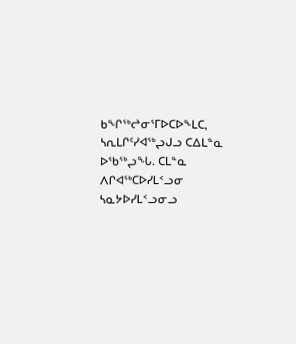ᑲᖏᖅᖠᓂᕐᒥᐅᑕᐅᖕᒪᑕ, ᓴᕆᒪᒋᑦᓯᐊᖅᖢᒍᓗ ᑕᐃᒪᓐᓇ ᐅᖃᖅᖢᖓ. ᑕᒪᓐᓇ ᐱᒋᐊᖅᑕᐅᓯᒪᑉᓗᓂ ᓴᓇᔭᐅᓯᒪᑉᓗᓂᓗ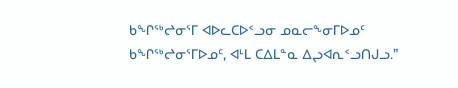ᑲᖏᖅᖠᓂᕐᒥ ᐊᐅᓚᑕᐅᑉᓗᓂ ᓄᓇᓕᖕᓂᒥᐅᓄᑦ ᑲᖏᖅᖠᓂᕐᒥᐅᓄᑦ, ᐊᒻᒪ ᑕᐃᒪᓐᓇ ᐃᖢᐊᕆᑉᓗᑎᒍᓗ.”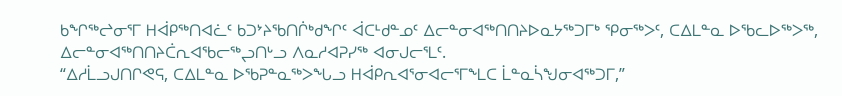ᑲᖏᖅᖠᓂᕐᒥ ᕼᐋᑭᖅᑎᐊᓛᑦ ᑲᑐᔾᔨᖃᑎᒌᒃᑯᖏᑦ ᐋᑕᒻᑯᓐᓄᑦ ᐃᓕᓐᓂᐊᖅᑎᑎᔨᐅᓇᔭᖅᑐᒥᒃ ᕿᓂᖅᐳᑦ, ᑕᐃᒪᓐᓇ ᐅᖃᓚᐅᖅᐳᖅ, ᐃᓕᓐᓂᐊᖅᑎᑎᔨᑖᕆᐊᖃᓕᖅᖢᑎᒡᓗ ᐱᓇᓱᐊᕈᓯᖅ ᐊᓂᒍᓕᕐᒪᑦ.
“ᐃᓱᒫᓗᒍᑎᒋᕙᕋ, ᑕᐃᒪᓐᓇ ᐅᖃᕈᓐᓇᖅᐳᖓᓗ ᕼᐋᑭᕆᐊᕐᓂᐊᓕᕐᒥᖕᒪᑕ ᒫᓐᓇᓵᖑᓂᐊᖅᑐᒥ,”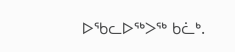ᐅᖃᓚᐅᖅᐳᖅ ᑲᓛᒃ.